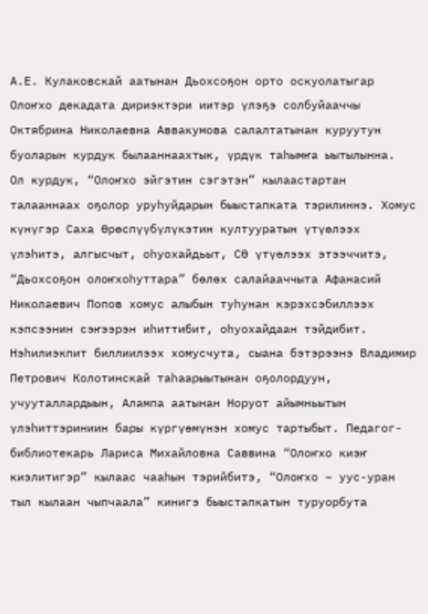А.Е. Кулаковскай аатынан Дьохсоҕон орто оскуолатыгар Олоҥхо декадата дириэктэри иитэр үлэҕэ солбуйааччы Октябрина Николаевна Аввакумова салалтатынан куруутун буоларын курдук былааннаахтык, үрдүк таһымҥа ыытылынна.
Ол курдук, “Олоҥхо эйгэтин сэгэтэн” кылаастартан талааннаах оҕолор уруһуйдарын быыстапката тэрилиннэ. Хомус күнүгэр Саха Өрөспүүбүлүкэтин култууратын үтүөлээх үлэһитэ, алгысчыт, оһуохайдьыт, СӨ үтүөлээх этээччитэ, “Дьохсоҕон олоҥхоһуттара” бөлөх салайааччыта Афанасий Николаевич Попов хомус алыбын туһунан кэрэхсэбиллээх кэпсээнин сэҥээрэн иһиттибит, оһуохайдаан тэйдибит. Нэһилиэкпит биллиилээх хомусчута, сыана бэтэрээнэ Владимир Петрович Колотинскай таһаарыытынан оҕолордуун, учууталлардыын, Алампа аатынан Норуот айымньытын үлэһиттэриниин бары күргүөмүнэн хомус тартыбыт. Педагог-библиотекарь Лариса Михайловна Саввина “Олоҥхо киэҥ киэлитигэр” кылаас чааһын тэрийбитэ, “Олоҥхо – уус-уран тыл кылаан чыпчаала” кинигэ быыстапкатын туруорбута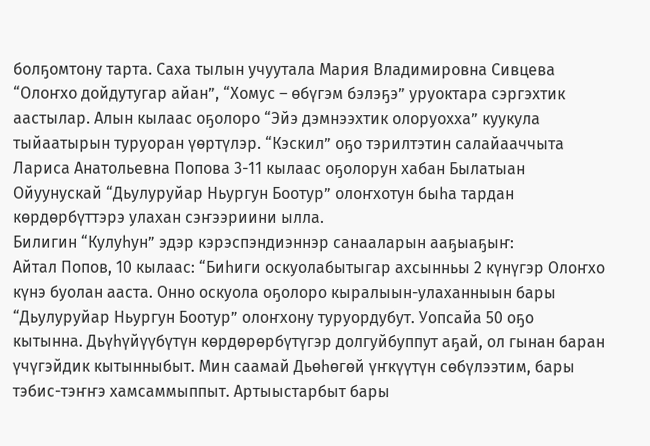болҕомтону тарта. Саха тылын учуутала Мария Владимировна Сивцева “Олоҥхо дойдутугар айан”, “Хомус – өбүгэм бэлэҕэ” уруоктара сэргэхтик аастылар. Алын кылаас оҕолоро “Эйэ дэмнээхтик олоруохха” куукула тыйаатырын туруоран үөртүлэр. “Кэскил” оҕо тэрилтэтин салайааччыта Лариса Анатольевна Попова 3-11 кылаас оҕолорун хабан Былатыан Ойуунускай “Дьулуруйар Ньургун Боотур” олоҥхотун быһа тардан көрдөрбүттэрэ улахан сэҥээриини ылла.
Билигин “Кулуһун” эдэр кэрэспэндиэннэр санааларын ааҕыаҕыҥ:
Айтал Попов, 10 кылаас: “Биһиги оскуолабытыгар ахсынньы 2 күнүгэр Олоҥхо күнэ буолан ааста. Онно оскуола оҕолоро кыралыын-улаханныын бары “Дьулуруйар Ньургун Боотур” олоҥхону туруордубут. Уопсайа 50 оҕо кытынна. Дьүһүйүүбүтүн көрдөрөрбүтүгэр долгуйбуппут аҕай, ол гынан баран үчүгэйдик кытынныбыт. Мин саамай Дьөһөгөй үҥкүүтүн сөбүлээтим, бары тэбис-тэҥҥэ хамсаммыппыт. Артыыстарбыт бары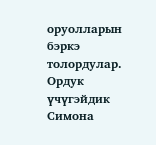оруолларын бэркэ толордулар. Ордук үчүгэйдик Симона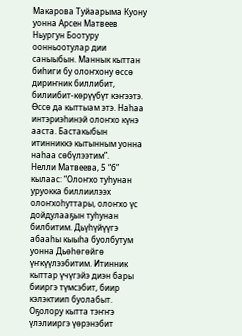Макарова Туйаарыма Куону уонна Арсен Матвеев Ньургун Боотуру оонньоотулар дии саныыбын. Маннык кыттан биһиги бу олоҥхону өссө дириҥник биллибит, билиибит-көрүүбүт кэҥээтэ. Өссө да кыттыам этэ. Наһаа интэриэһинэй олоҥхо күнэ ааста. Бастакыбын итинниккэ кытынным уонна наһаа сөбүлээтим”.
Нелли Матвеева, 5 “б” кылаас: “Олоҥхо туһунан уруокка биллиилээх олоҥхоһуттары, олоҥхо үс дойдулааҕын туһунан билбитим. Дьүһүйүүгэ абааһы кыыһа буолбутум уонна Дьөһөгөйгө үҥкүүлээбитим. Итинник кыттар үчүгэйэ диэн бары бииргэ түмсэбит, биир кэлэктиип буолабыт. Оҕолору кытта тэҥҥэ үлэлииргэ үөрэнэбит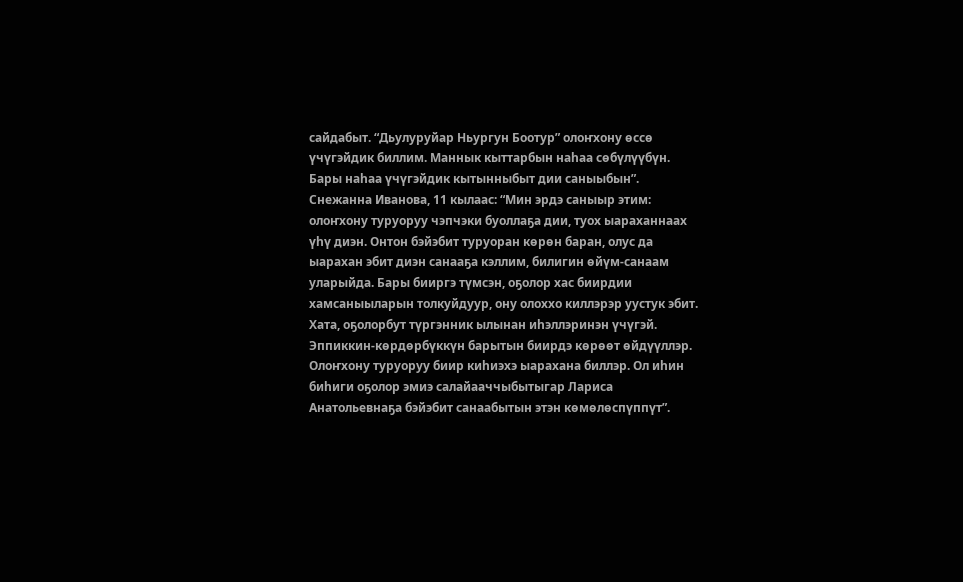сайдабыт. “Дьулуруйар Ньургун Боотур” олоҥхону өссө үчүгэйдик биллим. Маннык кыттарбын наһаа сөбүлүүбүн. Бары наһаа үчүгэйдик кытынныбыт дии саныыбын”.
Снежанна Иванова, 11 кылаас: “Мин эрдэ саныыр этим: олоҥхону туруоруу чэпчэки буоллаҕа дии, туох ыараханнаах үһү диэн. Онтон бэйэбит туруоран көрөн баран, олус да ыарахан эбит диэн санааҕа кэллим, билигин өйүм-санаам уларыйда. Бары бииргэ түмсэн, оҕолор хас биирдии хамсаныыларын толкуйдуур, ону олоххо киллэрэр уустук эбит. Хата, оҕолорбут түргэнник ылынан иһэллэринэн үчүгэй. Эппиккин-көрдөрбүккүн барытын биирдэ көрөөт өйдүүллэр. Олоҥхону туруоруу биир киһиэхэ ыарахана биллэр. Ол иһин биһиги оҕолор эмиэ салайааччыбытыгар Лариса Анатольевнаҕа бэйэбит санаабытын этэн көмөлөспүппүт”.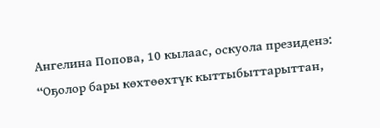Ангелина Попова, 10 кылаас, оскуола президенэ: “Оҕолор бары көхтөөхтүк кыттыбыттарыттан,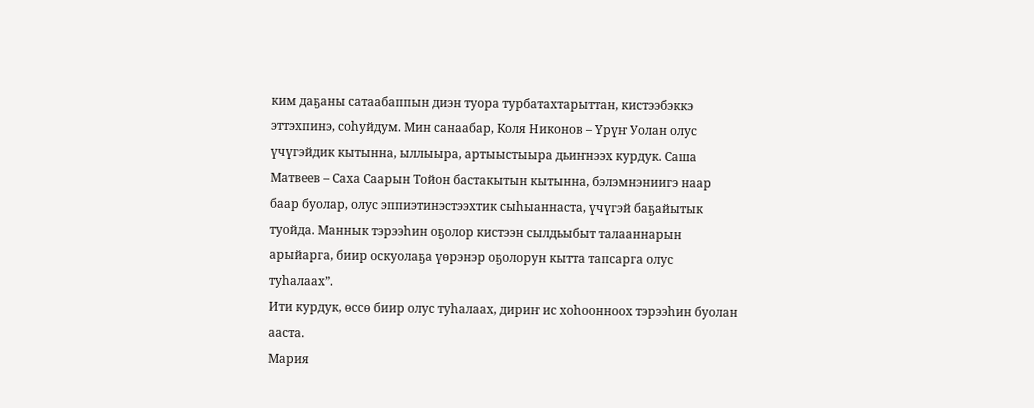ким даҕаны сатаабаппын диэн туора турбатахтарыттан, кистээбэккэ эттэхпинэ, соһуйдум. Мин санаабар, Коля Никонов – Үрүҥ Уолан олус үчүгэйдик кытынна, ыллыыра, артыыстыыра дьиҥнээх курдук. Саша Матвеев – Саха Саарын Тойон бастакытын кытынна, бэлэмнэниигэ наар баар буолар, олус эппиэтинэстээхтик сыһыаннаста, үчүгэй баҕайытык туойда. Маннык тэрээһин оҕолор кистээн сылдьыбыт талааннарын арыйарга, биир оскуолаҕа үөрэнэр оҕолорун кытта тапсарга олус туһалаах”.
Ити курдук, өссө биир олус туһалаах, дириҥ ис хоһоонноох тэрээһин буолан ааста.
Мария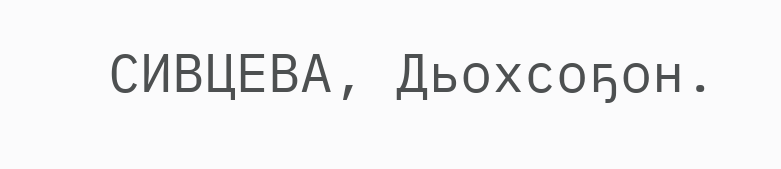СИВЦЕВА, Дьохсоҕон.